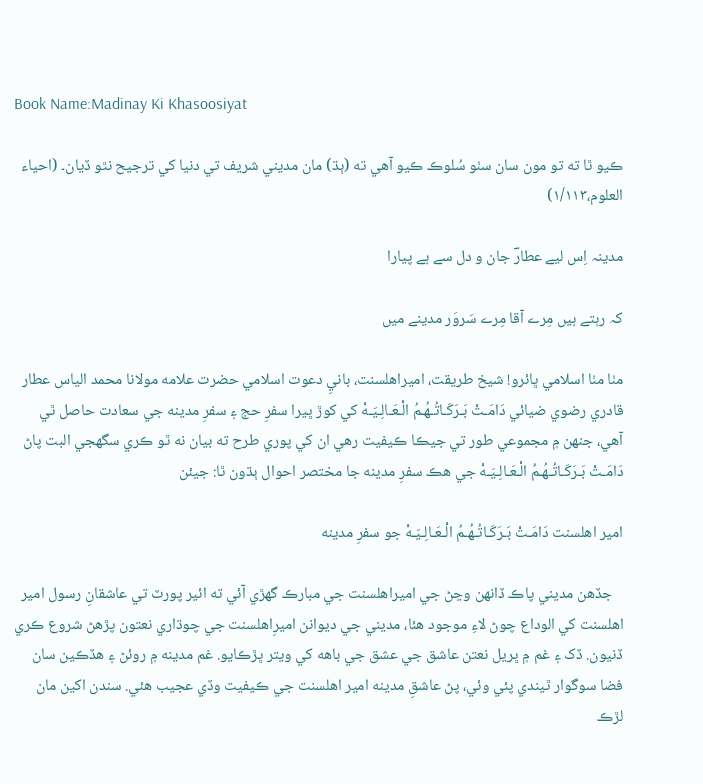Book Name:Madinay Ki Khasoosiyat

ڪيو ٿا ته تو مون سان سٺو سُلوڪ ڪيو آهي ته (ٻڌ) مان مديني شريف تي دنيا کي ترجيح نٿو ڏيان۔ (احياء العلوم،۱/۱۱۳)

مدینہ اِس لیے عطارؔ جان و دل سے ہے پیارا

کہ رہتے ہیں مِرے آقا مِرے سَروَر مدینے میں

مٺا مٺا اسلامي ڀائرو! شيخ طريقت، اميراهلسنت، بانيِ دعوت اسلامي حضرت علامه مولانا محمد الياس عطار قادري رضوي ضيائي دَامَـتْ بَـرَكَـاتُـهُـمُ الْـعَـالِـيَـهْ کي کوڙ ڀيرا سفرِ حج ۽ سفرِ مدينه جي سعادت حاصل ٿي آهي، جنهن ۾ مجموعي طور تي جيڪا ڪيفيت رهي ان کي پوري طرح ته بيان نه ٿو ڪري سگهجي البت پاڻ دَامَـتْ بَـرَكَـاتُـهُـمُ الْـعَـالِـيَـهْ جي هڪ سفرِ مدينه جا مختصر احوال ٻڌون ٿا: جيئن

امير اهلسنت دَامَـتْ بَـرَكَـاتُـهُـمُ الْـعَـالِـيَـهْ جو سفرِ مدينه

   جڏهن مديني پاڪ ڏانهن وڃڻ جي اميراهلسنت جي مبارڪ گهڙي آئي ته ائير پورٽ تي عاشقانِ رسول امير اهلسنت کي الوداع چوڻ لاءِ موجود هئا، مديني جي ديوانن اميرِاهلسنت جي چوڌاري نعتون پڙهڻ شروع ڪري ڏنيون. ڏک ۽ غم ۾ ڀريل نعتن عاشق جي عشق جي باهه کي ويتر ڀڙڪايو. غم مدينه ۾ روئڻ ۽ هڏڪين سان فضا سوگوار ٿيندي پئي وئي، پڻ عاشقِ مدينه امير اهلسنت جي ڪيفيت وڏي عجيب هئي. سندن اکين مان لڙڪ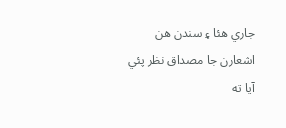جاري هئا ۽ سندن هن اشعارن جا مصداق نظر پئي آيا ته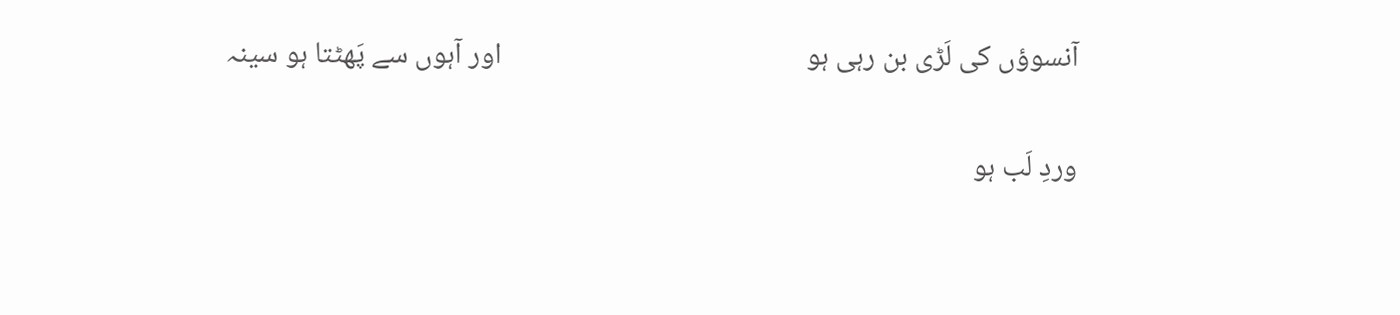آنسوؤں کی لَڑی بن رہی ہو                                              اور آہوں سے پَھٹتا ہو سینہ

وردِ لَب ہو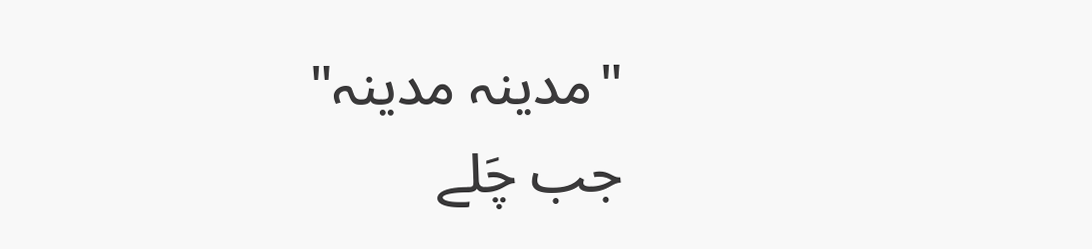"مدینہ مدینہ"                                               جب چَلے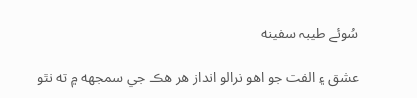سُوئے طیبہ سفینه

عشق ۽ الفت جو اهو نرالو انداز هر هڪ جي سمجهه ۾ ته نٿو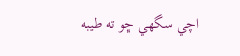اچي سگهي ڇو ته طيبه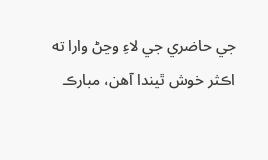جي حاضري جي لاءِ وڃڻ وارا ته اڪثر خوش ٿيندا آهن، مبارڪ